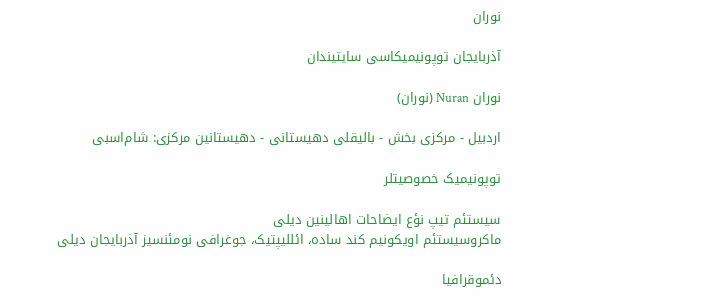نوران

آذربایجان توپونیمیکاسی سایتیندان

نوران Nuran (نوران)

اردبیل - مرکزی بخش - بالیقلی دهیستانی - دهیستانین مرکزی: شام‌اسبی

توپونیمیک خصوصیتلر

سیستئم تیپ نؤع ایضاحات اهالینین دیلی
ماکروسیستئم اویکونیم کند ساده، ائللیپتیک، جوغرافی نومئنسیز آذربایجان دیلی

دئموقرافیا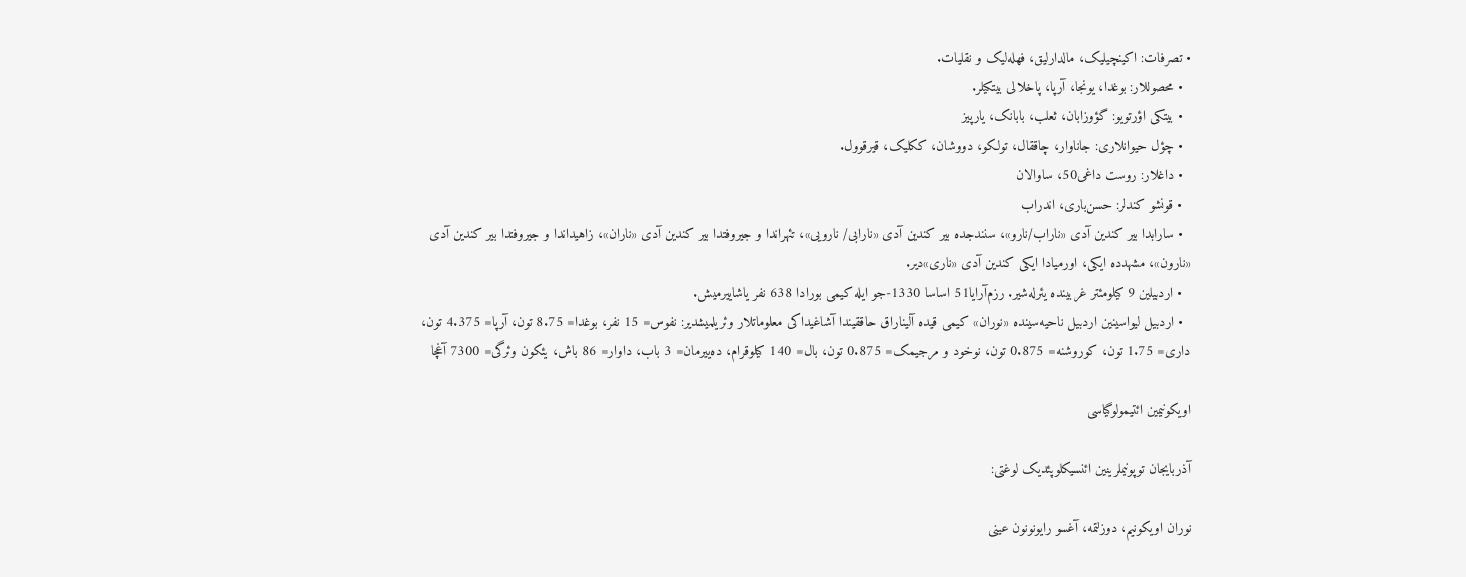• تصرفات: اکینچیلیک، مالدارلیق، فهله‌لیک و نقلیات.
  • محصوللار: بوغدا، یونجا، آرپا، پاخلالی بیتکیلر.
  • بیتکی اؤرتویو: گؤوزابان، ثعلب، بابانک، یارپیز
  • چؤل حیوانلاری: جاناوار، چاققال، تولکو، دووشان، ککلیک، قیرقوول.
  • داغلار: روست داغی50، ساوالان
  • قونشو کندلر: حسن‌باری، اندراب
  • سارابدا بیر کندین آدی «ناراب/نارو»، سنندجده بیر کندین آدی «نارابی/ نارویی»، تئهراندا و جیروفتدا بیر کندین آدی «ناران»، زاهیداندا و جیروفتدا بیر کندین آدی «نارون»، مشهدده ایکی، اورمیادا ایکی کندین آدی «ناری»دیر.
  • اردبیلین 9 کیلومئتر غربینده یئرله‌شیر. رزم‌آرایا51 اساسا 1330-جو ایله کیمی بورادا 638 نفر یاشاییرمیش.
  • اردبیل لیواسینین اردبیل ناحیه‌سینده «نوران» کیمی قیده آلیناراق حاققیندا آشاغیداکی معلوماتلار وئریلمیشدیر: نفوس= 15 نفر، بوغدا= 8.75 تون، آرپا= 4.375 تون، داری= 1.75 تون، کوروشنه= 0.875 تون، نوخود و مرجیمک= 0.875 تون، بال= 140 کیلوقرام، ده‌ییرمان= 3 باب، داوار= 86 باش، یئکون وئرگی= 7300 آغچا

اویکونیمین ائتیمولوگیاسی

آذربایجان توپونیملرینین ائنسیکلوپئدیک لوغتی:

نوران اویکونیم، دوزلتمه، آغسو رایونونون عینی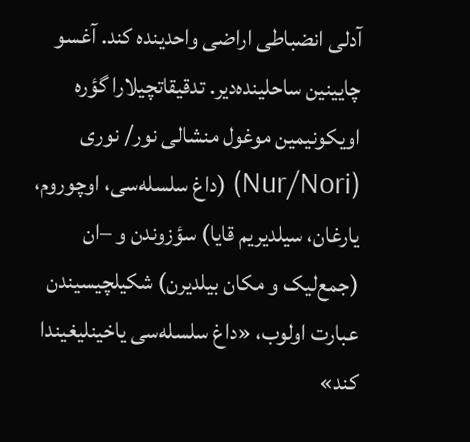آدلی انضباطی اراضی واحدینده کند. آغسو چایینین ساحلینده‌دیر. تدقیقاتچیلارا گؤره اویکونیمین موغول منشالی نور/ نوری (Nur/Nori) (داغ سلسله‌سی، اوچوروم، یارغان، سیلدیریم قایا) سؤزوندن و –ان (جمع‌لیک و مکان بیلدیرن) شکیلچیسیندن عبارت اولوب، «داغ سلسله‌سی یاخینلیغیندا کند»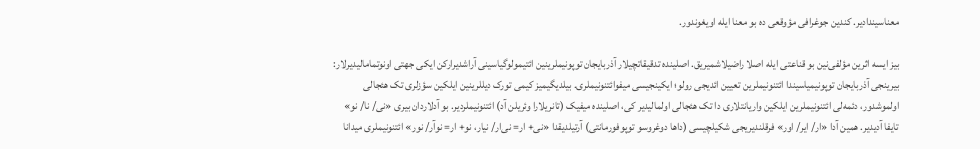معناسیندادیر. کندین جوغرافی مؤوقعی ده بو معنا ایله اویغوندور.

بیز ایسه اثرین مؤلفی‌نین بو قناعتی ایله اصلا راضیلاشمیریق. اصلینده تدقیقاتچیلار آذربایجان توپونیملرینین ائتیمولوگیاسینی آراشدیرارکن ایکی جهتی اونوتمامالیدیرلار: بیرینجی آذربایجان توپونیمیاسیندا ائتنونیملرین تعیین ائدیجی رولو؛ ایکینجیسی میفوائتنونیملری. بیلدیگیمیز کیمی تورک دیللرینین ایلکین سؤزلری تک هئجالی اولموشدور، دئمه‌لی ائتنونیملرین ایلکین واریانتلاری دا تک هئجالی اولمالیدیر کی، اصلینده میفیک (تانریلارا وئریلن آد) ائتنونیملردیر. بو آدلاردان بیری «نی/ نا/ نو» تایفا آدیدیر. همین آدا «ار/ ایر/ اور» فرقلندیریجی شکیلچیسی (داها دوغروسو توپوفورمانتی) آرتیلدیقدا «نی+ ار= نی‌ار/ نیار، نو+ ار= نو‌آر/ نور» ائتنونیملری میدانا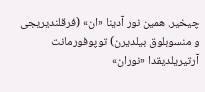چیخیر. همین نور آدینا «ان» (فرقلندیریجی و منسوبلوق بیلدیرن) توپوفورمانت آرتیریلدیقدا «نوران»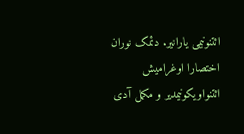ائتنونیمی یارانیر. دئمک نوران اختصارا اوغرامیش ائتنواویکونیمدیر و مکمل آدی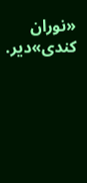«نوران کندی»دیر.